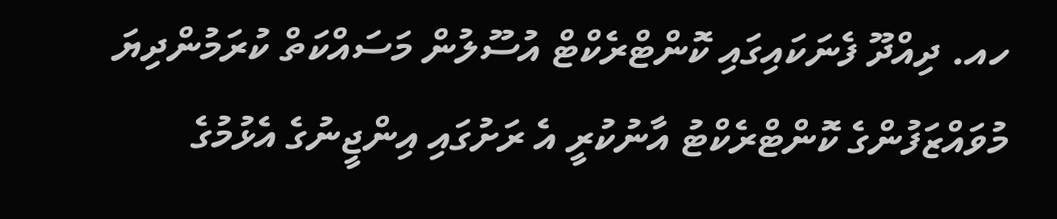ހއ. ދިއްދޫ ފެނަކައިގައި ކޮންޓްރެކްޓް އުސޫލުން މަސައްކަތް ކުރަމުންދިޔަ މުވައްޒަފުންގެ ކޮންޓްރެކްޓު އާނުކުރީ އެ ރަށުގައި އިންޖީނުގެ އެޅުމުގެ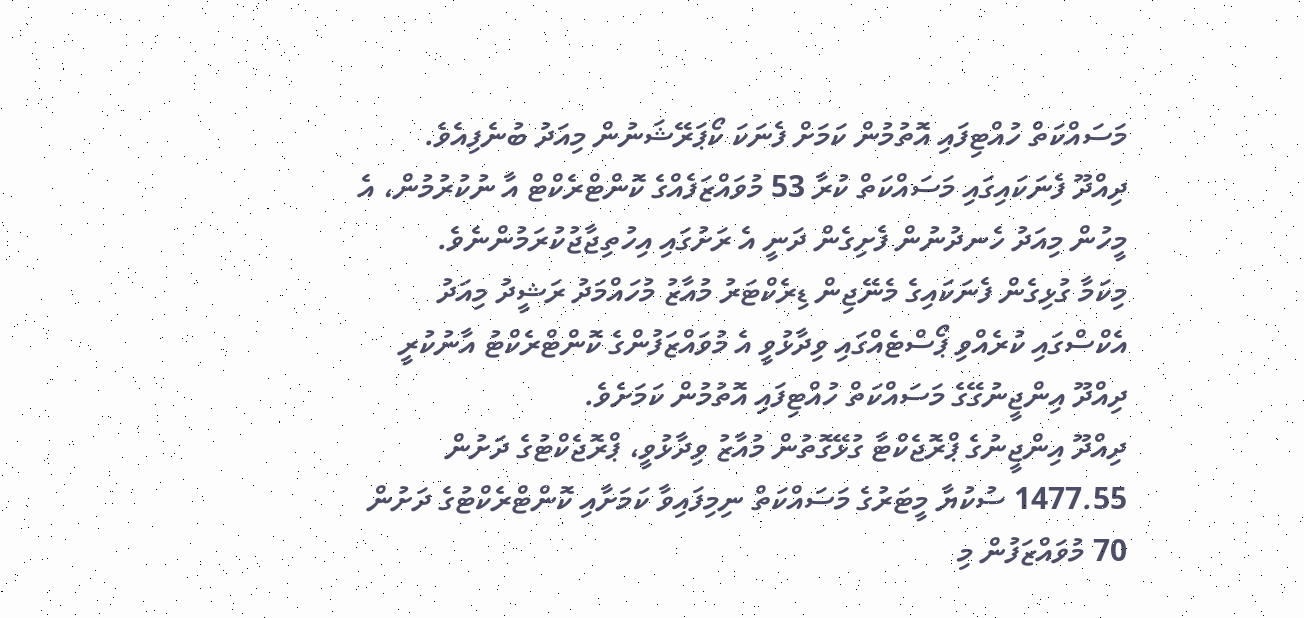މަސައްކަތް ހުއްޓިފައި އޮތުމުން ކަމަށް ފެނަކަ ކޯޕަރޭޝަނުން މިއަދު ބުނެފިއެވެ.
ދިއްދޫ ފެނަކައިގައި މަސައްކަތް ކުރާ 53 މުވައްޒަފެއްގެ ކޮންޓްރެކްޓް އާ ނުކުރުމުން، އެ މީހުން މިއަދު ހެނދުނުން ފެށިގެން ދަނީ އެ ރަށުގައި އިހުތިޖާޖުކުރަމުންނެވެ.
މިކަމާ ގުޅިގެން ފެނަކައިގެ މެނޭޖިން ޑިރެކްޓަރު މުއާޒު މުހައްމަދު ރަޝީދު މިއަދު އެކްސްގައި ކުރެއްވި ޕޯސްޓެއްގައި ވިދާޅުވީ އެ މުވައްޒަފުންގެ ކޮންޓްރެކްޓު އާނުކުރީ ދިއްދޫ އިންޖީނުގޭގެ މަސައްކަތް ހުއްޓިފައި އޮތުމުން ކަމަށެވެ.
ދިއްދޫ އިންޖީނުގެ ޕްރޮޖެކްޓާ ގުޅޭގޮތުން މުއާޒު ވިދާޅުވީ، ޕްރޮޖެކްޓުގެ ދަށުން 1477.55 ސުކުޔާ މީޓަރުގެ މަސައްކަތް ނިމިފައިވާ ކަމަށާއި ކޮންޓްރެކްޓުގެ ދަށުން 70 މުވައްޒަފުން މި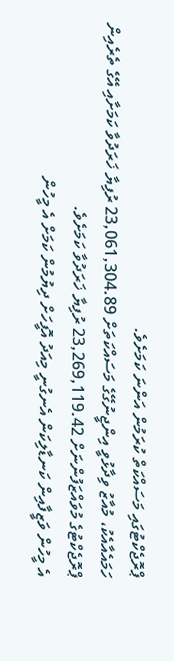ޕްރޮޖެކްޓުގައި މަސައްކަތް ކުރަމުން އަންނަ ކަމަށެވެ.
ހަމައެއާއެކު، މުއާޒު ވިދާޅުވީ އިންޖީނުގޭގެ މަސައްކަތަށް 23,061,304.89 ރުފިޔާ ޚަރަދުވާ ކަމަށާއި އޭގެ ތެރެއިން ޕްރޮޖެކްޓުގެ މުވައްޒަފުންނަށް 23,269,119.42 ރުފިޔާ ޚަރަދުވާ ކަމަށެވެ.
އެ މީހުން ވަޒީފާއިން ކަނޑާލިކަން އެނގުނީ މިއަދު އޮފީހަށް ދިޔުމުން ކަމަށް އެ މީހުން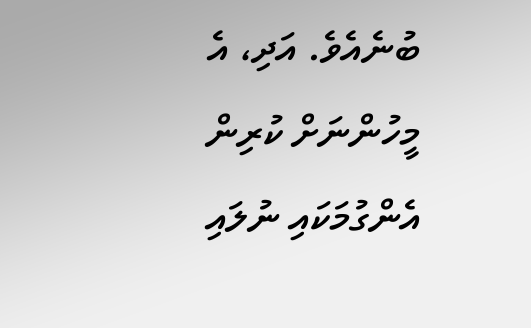ބުނެއެވެ. އަދި، އެ މީހުންނަށް ކުރިން އެންގުމަކައި ނުލައި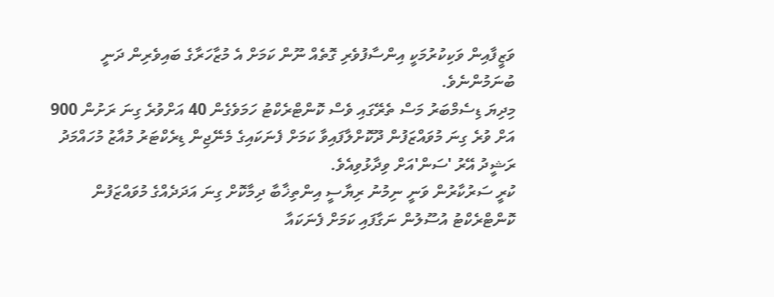ވަޒީފާއިން ވަކިކުރުމަކީ އިންސާފުވެރި ގޮތެއް ނޫން ކަމަށް އެ މުޒާހަރާގެ ބައިވެރިން ދަނީ ބުނަމުންނެވެ.
މިދިޔަ ޑިސެމްބަރު މަސް ތެރޭގައި ވެސް ކޮންޓްރެކްޓު ހަމަވެގެން 40 އަށްވުރެ ގިނަ ރަށުން 900 އަށް ވުރެ ގިނަ މުވައްޒަފުން ދޫކޮށްލާފައިވާ ކަމަށް ފެނަކައިގެ މެނޭޖިން ޑިރެކްޓަރު މުއާޒު މުހައްމަދު ރަޝީދު އޭރު 'ސަން'އަށް ވިދާޅުވިއެވެ.
ކުރީ ސަރުކާރުން ވަނީ ނިމުނު ރިޔާސީ އިންތިޚާބާ ދިމާކޮށް ގިނަ އަދަދެއްގެ މުވައްޒަފުން ކޮންޓްރެކްޓު އުސޫލުން ނަގާފައި ކަމަށް ފެނަކައާ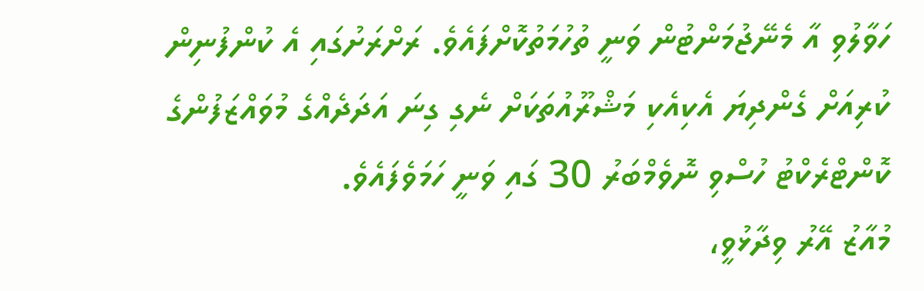ހަވާލުވި އާ މެނޭޖުމަންޓުން ވަނީ ތުހުމަތުކޮށްފައެވެ. ރަށްރަށުގައި އެ ކުންފުނިން ކުރިއަށް ގެންދިޔަ އެކިއެކި މަޝްރޫއުތަކަށް ނެގި ގިނަ އަދަދެއްގެ މުވައްޒަފުންގެ ކޮންޓްރެކްޓު ހުސްވި ނޮވެމްބަރު 30 ގައި ވަނީ ހަމަވެފައެވެ.
މުއާޒު އޭރު ވިދާޅުވީ،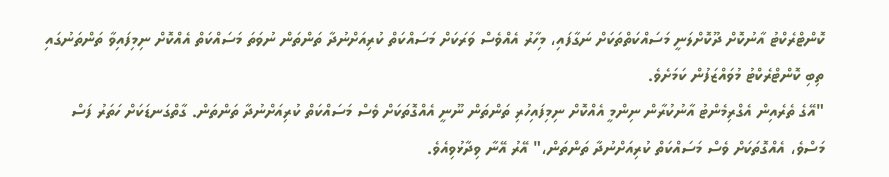ކޮންޓްރެކްޓު އާނުކޮށް ދޫކޮށްލަނީ މަސައްކަތްތަކަށް ނަގާފައި، މިހާރު އެއްވެސް ވަރަކަށް މަސައްކަތް ކުރިއަށްނުދާ ތަންތަން ނުވަތަ މަސައްކަތް އެއްކޮށް ނިމިފައިވާ ތަންތަނުގައި ތިބި ކޮންޓްރެކްޓު މުވައްޒަފުން ކަމަށެވެ.
"އޭގެ ތެރެއިން އެގްރިމެންޓު އާނުކުރާން ނިންމީ އެއްކޮށް ނިމިފައިހުރި ތަންތަން ނޫނީ އެއްގޮތަކަށް ވެސް މަސައްކަތް ކުރިއަށްނުދާ ތަންތަން. ގާތްގަނޑަކަށް ހަތަރު ފަސް މަސްވެ، އެއްގޮތަކަށް ވެސް މަސައްކަތް ކުރިއަށްނުދާ ތަންތަން،" އޭރު އޭނާ ވިދާޅުވިއެވެ.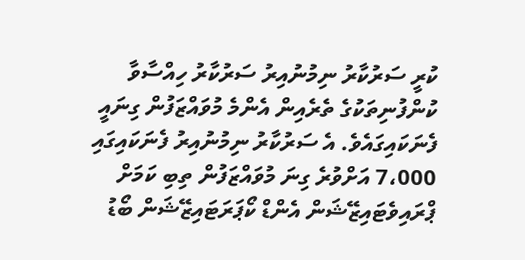ކުރީ ސަރުކާރު ނިމުނުއިރު ސަރުކާރު ހިއްސާވާ ކުންފުނިތަކުގެ ތެރެއިން އެންމެ މުވައްޒަފުން ގިނައީ ފެނަކައިގައެވެ. އެ ސަރުކާރު ނިމުނުއިރު ފެނަކައިގައި 7،000 އަށްވުރެ ގިނަ މުވައްޒަފުން ތިބި ކަމަށް ޕްރައިވެޓައިޒޭޝަން އެންޑް ކޯޕަރަޓައިޒޭޝަން ބޯޑު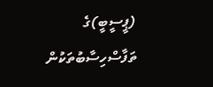(ޕީސީބީ)ގެ ތަފާސްހިސާބުތަކުން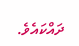ދައްކައެވެ.